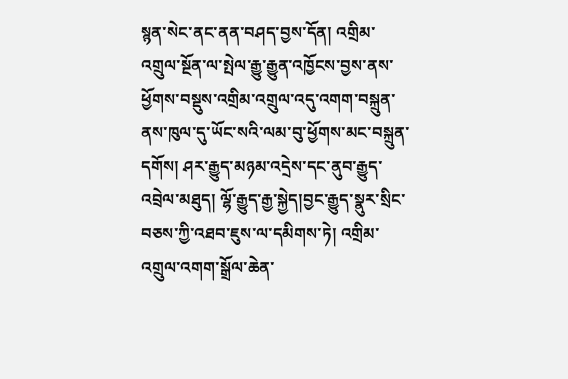སྙན་སེང་ནང་ནན་བཤད་བྱས་དོན། འགྲིམ་འགྲུལ་སྔོན་ལ་སྤེལ་རྒྱུ་རྒྱུན་འཁྱོངས་བྱས་ནས་ཕྱོགས་བསྡུས་འགྲིམ་འགྲུལ་འདུ་འགག་བསྐྲུན་ནས་ཁུལ་དུ་ཡོང་སའི་ལམ་བུ་ཕྱོགས་མང་བསྐྲུན་དགོས། ཤར་རྒྱུད་མཉམ་འདྲེས་དང་ནུབ་རྒྱུད་འབྲེལ་མཐུད། ལྷོ་རྒྱུད་རྒྱ་སྐྱེད།བྱང་རྒྱུད་སྣུར་སྲིང་བཅས་ཀྱི་འཐབ་ཇུས་ལ་དམིགས་ཏེ། འགྲིམ་འགྲུལ་འགག་སྒྲོལ་ཆེན་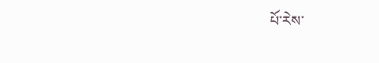པོ་རེས་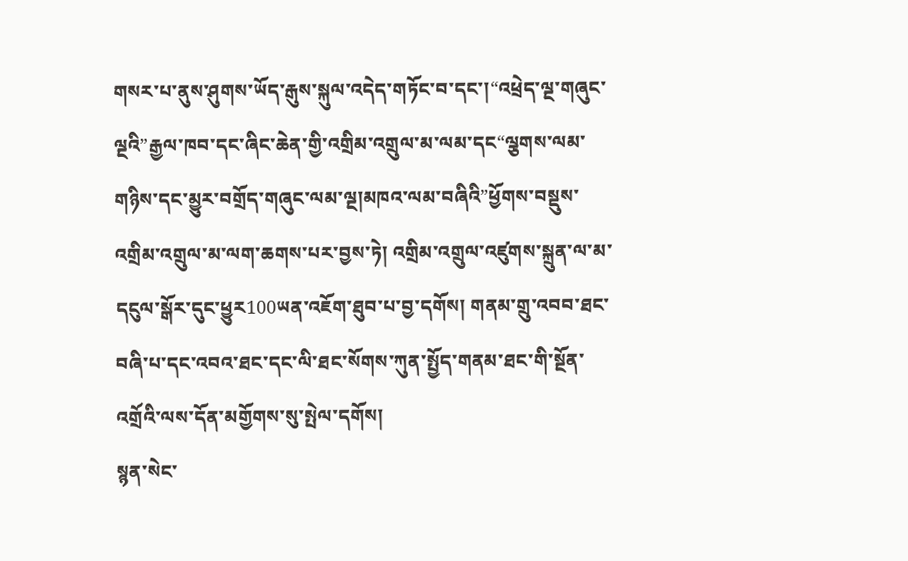གསར་པ་ནུས་ཤུགས་ཡོད་རྒུས་སྐུལ་འདེད་གཏོང་བ་དང་།“འཕྲེད་ལྔ་གཞུང་ལྔའི”རྒྱལ་ཁབ་དང་ཞིང་ཆེན་གྱི་འགྲིམ་འགྲུལ་མ་ལམ་དང“ལྕགས་ལམ་གཉིས་དང་མྱུར་བགྲོད་གཞུང་ལམ་ལྔ།མཁའ་ལམ་བཞིའི”ཕྱོགས་བསྡུས་འགྲིམ་འགྲུལ་མ་ལག་ཆགས་པར་བྱས་ཏེ། འགྲིམ་འགྲུལ་འཛུགས་སྐྲུན་ལ་མ་དངུལ་སྒོར་དུང་ཕྱུར100ཡན་འཇོག་ཐུབ་པ་བྱ་དགོས། གནམ་གྲུ་འབབ་ཐང་བཞི་པ་དང་འབའ་ཐང་དང་ལི་ཐང་སོགས་ཀུན་སྤྱོད་གནམ་ཐང་གི་སྔོན་འགྲོའི་ལས་དོན་མགྱོགས་སུ་སྤེལ་དགོས།
སྙན་སེང་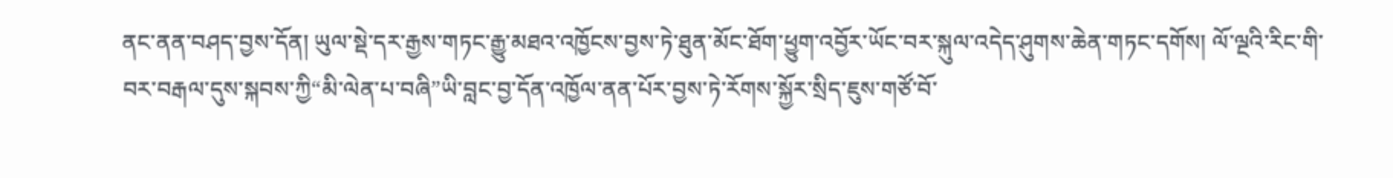ནང་ནན་བཤད་བྱས་དོན། ཡུལ་སྡེ་དར་རྒྱས་གཏང་རྒྱུ་མཐའ་འཁྱོངས་བྱས་ཏེ་ཐུན་མོང་ཐོག་ཕྱུག་འབྱོར་ཡོང་བར་སྐུལ་འདེད་ཤུགས་ཆེན་གཏང་དགོས། ལོ་ལྔའི་རིང་གི་བར་བརྒལ་དུས་སྐབས་ཀྱི“མི་ལེན་པ་བཞི”ཡི་བླང་བྱ་དོན་འཁྱོལ་ནན་པོར་བྱས་ཏེ་རོགས་སྐྱོར་སྲིད་ཇུས་གཙོ་བོ་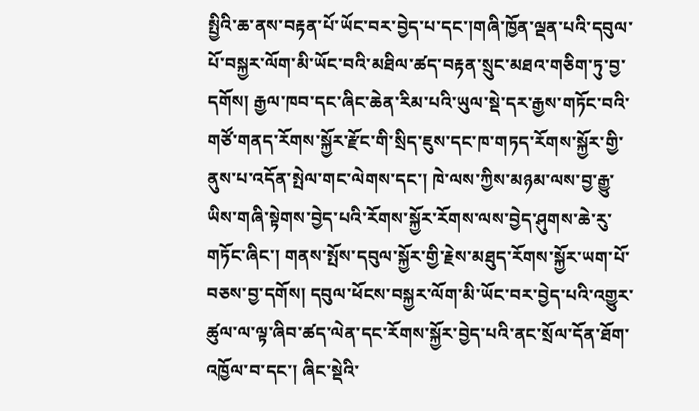སྤྱིའི་ཆ་ནས་བརྟན་པོ་ཡོང་བར་བྱེད་པ་དང་།གཞི་ཁྱོན་ལྡན་པའི་དབུལ་པོ་བསྐྱར་ལོག་མི་ཡོང་བའི་མཐིལ་ཚད་བརྟན་སྲུང་མཐའ་གཅིག་ཏུ་བྱ་དགོས། རྒྱལ་ཁབ་དང་ཞིང་ཆེན་རིམ་པའི་ཡུལ་སྡེ་དར་རྒྱས་གཏོང་བའི་གཙོ་གནད་རོགས་སྐྱོར་རྫོང་གི་སྲིད་ཇུས་དང་ཁ་གཏད་རོགས་སྐྱོར་གྱི་ནུས་པ་འདོན་སྤེལ་གང་ལེགས་དང་། ཁེ་ལས་ཀྱིས་མཉམ་ལས་བྱ་རྒྱུ་ཡིས་གཞི་སྟེགས་བྱེད་པའི་རོགས་སྐྱོར་རོགས་ལས་བྱེད་ཤུགས་ཆེ་རུ་གཏོང་ཞིང་། གནས་སྤོས་དབུལ་སྐྱོར་གྱི་རྗེས་མཐུད་རོགས་སྐྱོར་ཡག་པོ་བཅས་བྱ་དགོས། དབུལ་ཕོངས་བསྐྱར་ལོག་མི་ཡོང་བར་བྱེད་པའི་འགྱུར་ཚུལ་ལ་ལྟ་ཞིབ་ཚད་ལེན་དང་རོགས་སྐྱོར་བྱེད་པའི་ནང་སྲོལ་དོན་ཐོག་འཁྱོལ་བ་དང་། ཞིང་སྡེའི་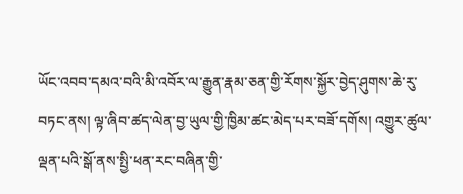ཡོང་འབབ་དམའ་བའི་མི་འབོར་ལ་རྒྱུན་རྣམ་ཅན་གྱི་རོགས་སྐྱོར་བྱེད་ཤུགས་ཆེ་རུ་བཏང་ནས། ལྟ་ཞིབ་ཚད་ལེན་བྱ་ཡུལ་གྱི་ཁྱིམ་ཚང་མེད་པར་བཟོ་དགོས། འགྱུར་ཚུལ་ལྡན་པའི་སྒོ་ནས་སྤྱི་ཕན་རང་བཞིན་གྱི་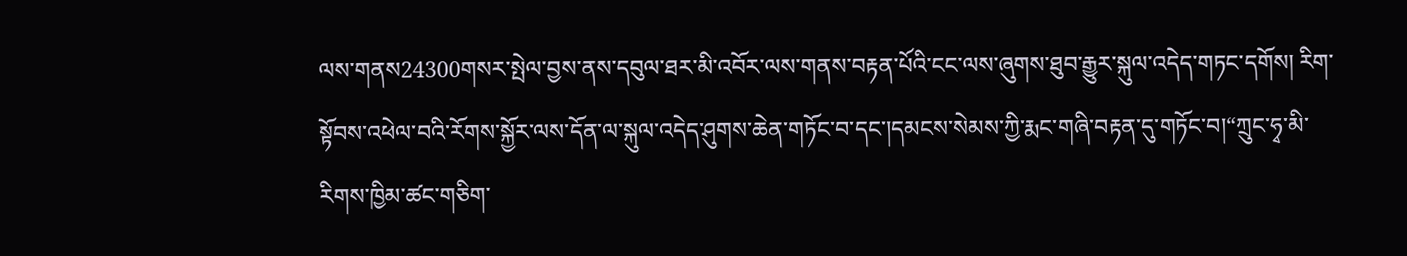ལས་གནས24300གསར་སྤེལ་བྱས་ནས་དབུལ་ཐར་མི་འབོར་ལས་གནས་བརྟན་པོའི་ངང་ལས་ཞུགས་ཐུབ་རྒྱུར་སྐུལ་འདེད་གཏང་དགོས། རིག་སྟོབས་འཕེལ་བའི་རོགས་སྐྱོར་ལས་དོན་ལ་སྐུལ་འདེད་ཤུགས་ཆེན་གཏོང་བ་དང་།དམངས་སེམས་ཀྱི་རྨང་གཞི་བརྟན་དུ་གཏོང་བ།“ཀྲུང་ཧྭ་མི་རིགས་ཁྱིམ་ཚང་གཅིག་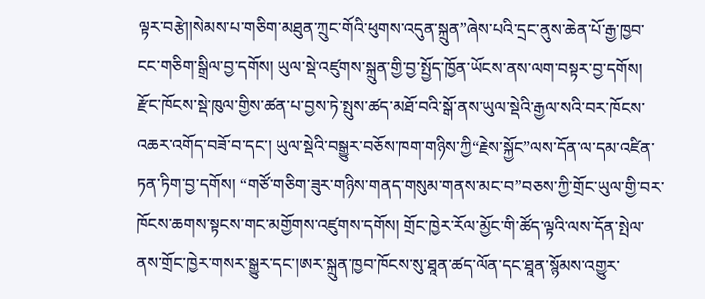ལྟར་བརྩེ།།སེམས་པ་གཅིག་མཐུན་ཀྲུང་གོའི་ཕུགས་འདུན་སྐྲུན”ཞེས་པའི་དྲང་ནུས་ཆེན་པོ་རྒྱ་ཁྱབ་ངང་གཅིག་སྒྲིལ་བྱ་དགོས། ཡུལ་སྡེ་འཛུགས་སྐྲུན་གྱི་བྱ་སྤྱོད་ཁྱོན་ཡོངས་ནས་ལག་བསྟར་བྱ་དགོས། རྫོང་ཁོངས་སྡེ་ཁུལ་གྱིས་ཚན་པ་བྱས་ཏེ་སྤུས་ཚད་མཐོ་བའི་སྒོ་ནས་ཡུལ་སྡེའི་རྒྱལ་སའི་བར་ཁོངས་འཆར་འགོད་བཟོ་བ་དང་། ཡུལ་སྡེའི་བསྒྱུར་བཅོས་ཁག་གཉིས་ཀྱི“རྗེས་སྐྱོང”ལས་དོན་ལ་དམ་འཛིན་ཏན་ཏིག་བྱ་དགོས། “གཙོ་གཅིག་ཟུར་གཉིས་གནད་གསུམ་གནས་མང་བ”བཅས་ཀྱི་གྲོང་ཡུལ་གྱི་བར་ཁོངས་ཆགས་སྟངས་གང་མགྱོགས་འཛུགས་དགོས། གྲོང་ཁྱེར་རོལ་མྱོང་གི་ཚོད་ལྟའི་ལས་དོན་སྤེལ་ནས་གྲོང་ཁྱེར་གསར་སྒྱུར་དང་།ཨར་སྐྲུན་ཁྱབ་ཁོངས་སུ་ཐཱན་ཚད་ལོན་དང་ཐཱན་སྙོམས་འགྱུར་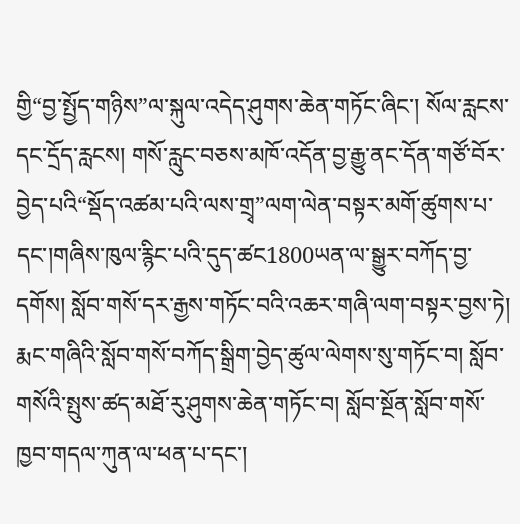གྱི“བྱ་སྤྱོད་གཉིས”ལ་སྐུལ་འདེད་ཤུགས་ཆེན་གཏོང་ཞིང་། སོལ་རླངས་དང་དྲོད་རླངས། གསོ་རླུང་བཅས་མཁོ་འདོན་བྱ་རྒྱུ་ནང་དོན་གཙོ་བོར་བྱེད་པའི“སྡོད་འཚམ་པའི་ལས་གྲྭ”ལག་ལེན་བསྟར་མགོ་ཚུགས་པ་དང་།གཞིས་ཁུལ་རྙིང་པའི་དུད་ཚང1800ཡན་ལ་སྒྱུར་བཀོད་བྱ་དགོས། སློབ་གསོ་དར་རྒྱས་གཏོང་བའི་འཆར་གཞི་ལག་བསྟར་བྱས་ཏེ། རྨང་གཞིའི་སློབ་གསོ་བཀོད་སྒྲིག་བྱེད་ཚུལ་ལེགས་སུ་གཏོང་བ། སློབ་གསོའི་སྤུས་ཚད་མཐོ་རུ་ཤུགས་ཆེན་གཏོང་བ། སློབ་སྔོན་སློབ་གསོ་ཁྱབ་གདལ་ཀུན་ལ་ཕན་པ་དང་།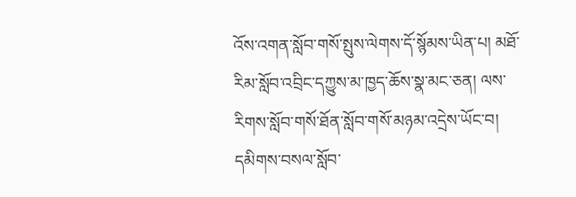འོས་འགན་སློབ་གསོ་སྤུས་ལེགས་དོ་སྙོམས་ཡིན་པ། མཐོ་རིམ་སློབ་འབྲིང་དཀྱུས་མ་ཁྱད་ཆོས་སྣ་མང་ཅན། ལས་རིགས་སློབ་གསོ་ཐོན་སློབ་གསོ་མཉམ་འདྲེས་ཡོང་བ། དམིགས་བསལ་སློབ་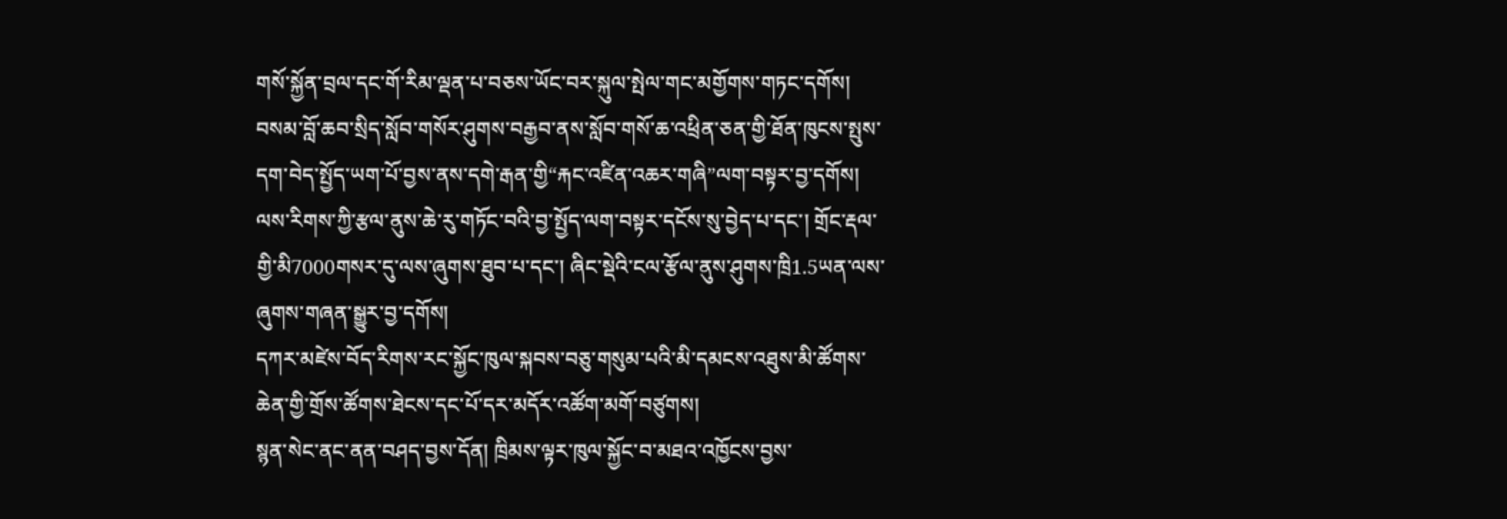གསོ་སྐྱོན་བྲལ་དང་གོ་རིམ་ལྡན་པ་བཅས་ཡོང་བར་སྐུལ་སྤེལ་གང་མགྱོགས་གཏང་དགོས། བསམ་བློ་ཆབ་སྲིད་སློབ་གསོར་ཤུགས་བརྒྱབ་ནས་སློབ་གསོ་ཆ་འཕྲིན་ཅན་གྱི་ཐོན་ཁུངས་སྤུས་དག་བེད་སྤྱོད་ཡག་པོ་བྱས་ནས་དགེ་རྒན་གྱི“རྐང་འཛིན་འཆར་གཞི”ལག་བསྟར་བྱ་དགོས། ལས་རིགས་ཀྱི་རྩལ་ནུས་ཆེ་རུ་གཏོང་བའི་བྱ་སྤྱོད་ལག་བསྟར་དངོས་སུ་བྱེད་པ་དང་། གྲོང་རྡལ་གྱི་མི7000གསར་དུ་ལས་ཞུགས་ཐུབ་པ་དང་། ཞིང་སྡེའི་ངལ་རྩོལ་ནུས་ཤུགས་ཁྲི1.5ཡན་ལས་ཞུགས་གཞན་སྒྱུར་བྱ་དགོས།
དཀར་མཛེས་བོད་རིགས་རང་སྐྱོང་ཁུལ་སྐབས་བཅུ་གསུམ་པའི་མི་དམངས་འཐུས་མི་ཚོགས་ཆེན་གྱི་གྲོས་ཚོགས་ཐེངས་དང་པོ་དར་མདོར་འཚོག་མགོ་བཙུགས།
སྙན་སེང་ནང་ནན་བཤད་བྱས་དོན། ཁྲིམས་ལྟར་ཁུལ་སྐྱོང་བ་མཐའ་འཁྱོངས་བྱས་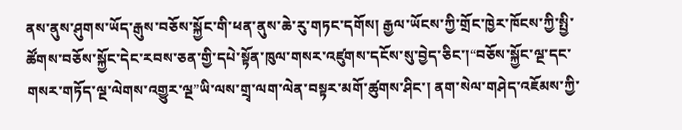ནས་ནུས་ཤུགས་ཡོད་རྒུས་བཅོས་སྐྱོང་གི་ཕན་ནུས་ཆེ་རུ་གཏང་དགོས། རྒྱལ་ཡོངས་ཀྱི་གྲོང་ཁྱེར་ཁོངས་ཀྱི་སྤྱི་ཚོགས་བཅོས་སྐྱོང་དེང་རབས་ཅན་གྱི་དཔེ་སྟོན་ཁུལ་གསར་འཛུགས་དངོས་སུ་བྱེད་ཅིང་།“བཅོས་སྐྱོང་ལྔ་དང་གསར་གཏོད་ལྔ་ལེགས་འགྱུར་ལྔ”ཡི་ལས་གྲྭ་ལག་ལེན་བསྟར་མགོ་ཚུགས་ཤིང་། ནག་སེལ་གཤེད་འཇོམས་ཀྱི་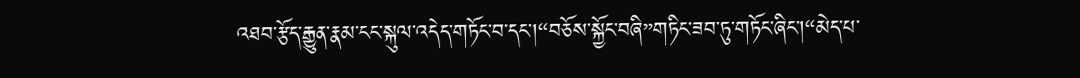འཐབ་རྩོད་རྒྱུན་རྣམ་ངང་སྐུལ་འདེད་གཏོང་བ་དང་།“བཅོས་སྐྱོང་བཞི”གཏིང་ཟབ་ཏུ་གཏོང་ཞིང་།“མེད་པ་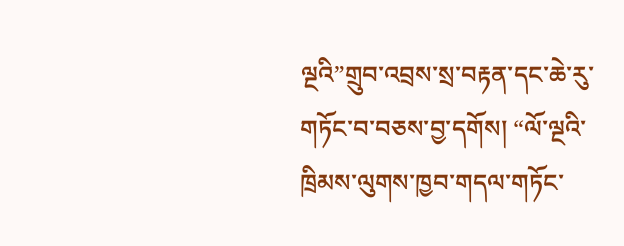ལྔའི”གྲུབ་འབྲས་སྲ་བརྟན་དང་ཆེ་རུ་གཏོང་བ་བཅས་བྱ་དགོས། “ལོ་ལྔའི་ཁྲིམས་ལུགས་ཁྱབ་གདལ་གཏོང་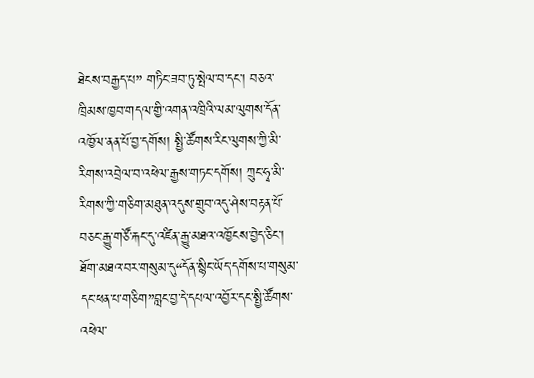ཐེངས་བརྒྱད་པ” གཏིང་ཟབ་ཏུ་སྤེལ་བ་དང་། བཅའ་ཁྲིམས་ཁྱབ་གདལ་གྱི་འགན་འཁྲིའི་ལམ་ལུགས་དོན་འཁྱོལ་ནན་པོ་བྱ་དགོས། སྤྱི་ཚོགས་རིང་ལུགས་ཀྱི་མི་རིགས་འབྲེལ་བ་འཕེལ་རྒྱས་གཏང་དགོས། ཀྲུང་ཧྭ་མི་རིགས་ཀྱི་གཅིག་མཐུན་འདུས་གྲུབ་འདུ་ཤེས་བརྟན་པོ་བཅང་རྒྱུ་གཙོ་རྐང་དུ་འཛིན་རྒྱུ་མཐའ་འཁྱོངས་བྱེད་ཅིང་། ཐོག་མཐའ་བར་གསུམ་དུ“དོན་སྙིང་ཡོད་དགོས་པ་གསུམ་དང་ཕན་པ་གཅིག”བླང་བྱ་དེ་དཔལ་འབྱོར་དང་སྤྱི་ཚོགས་འཕེལ་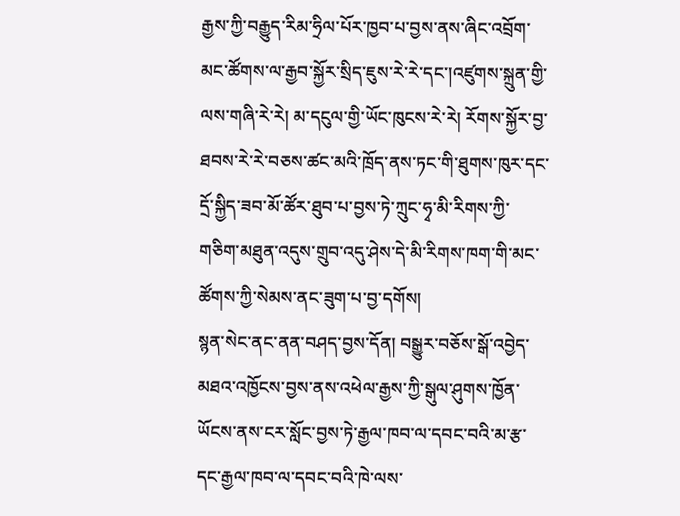རྒྱས་ཀྱི་བརྒྱུད་རིམ་ཧྲིལ་པོར་ཁྱབ་པ་བྱས་ནས་ཞིང་འབྲོག་མང་ཚོགས་ལ་རྒྱབ་སྐྱོར་སྲིད་ཇུས་རེ་རེ་དང་།འཛུགས་སྐྲུན་གྱི་ལས་གཞི་རེ་རེ། མ་དངུལ་གྱི་ཡོང་ཁུངས་རེ་རེ། རོགས་སྐྱོར་བྱ་ཐབས་རེ་རེ་བཅས་ཚང་མའི་ཁྲོད་ནས་ཏང་གི་ཐུགས་ཁུར་དང་དྲོ་སྐྱིད་ཟབ་མོ་ཚོར་ཐུབ་པ་བྱས་ཏེ་ཀྲུང་ཧྭ་མི་རིགས་ཀྱི་གཅིག་མཐུན་འདུས་གྲུབ་འདུ་ཤེས་དེ་མི་རིགས་ཁག་གི་མང་ཚོགས་ཀྱི་སེམས་ནང་ཟུག་པ་བྱ་དགོས།
སྙན་སེང་ནང་ནན་བཤད་བྱས་དོན། བསྒྱུར་བཅོས་སྒོ་འབྱེད་མཐའ་འཁྱོངས་བྱས་ནས་འཕེལ་རྒྱས་ཀྱི་སྒུལ་ཤུགས་ཁྱོན་ཡོངས་ནས་ངར་སློང་བྱས་ཏེ་རྒྱལ་ཁབ་ལ་དབང་བའི་མ་རྩ་དང་རྒྱལ་ཁབ་ལ་དབང་བའི་ཁེ་ལས་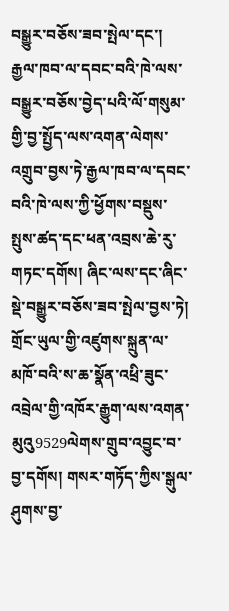བསྒྱུར་བཅོས་ཟབ་སྤེལ་དང་། རྒྱལ་ཁབ་ལ་དབང་བའི་ཁེ་ལས་བསྒྱུར་བཅོས་བྱེད་པའི་ལོ་གསུམ་གྱི་བྱ་སྤྱོད་ལས་འགན་ལེགས་འགྲུབ་བྱས་ཏེ་རྒྱལ་ཁབ་ལ་དབང་བའི་ཁེ་ལས་ཀྱི་ཕྱོགས་བསྡུས་སྤུས་ཚད་དང་ཕན་འབྲས་ཆེ་རུ་གཏང་དགོས། ཞིང་ལས་དང་ཞིང་སྡེ་བསྒྱུར་བཅོས་ཟབ་སྤེལ་བྱས་ཏེ། གྲོང་ཡུལ་གྱི་འཛུགས་སྐྲུན་ལ་མཁོ་བའི་ས་ཆ་སྣོན་འཕྲི་ཟུང་འབྲེལ་གྱི་འཁོར་རྒྱུག་ལས་འགན་མུའུ9529ལེགས་གྲུབ་འབྱུང་བ་བྱ་དགོས། གསར་གཏོད་ཀྱིས་སྒུལ་ཤུགས་བྱ་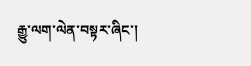རྒྱུ་ལག་ལེན་བསྟར་ཞིང་།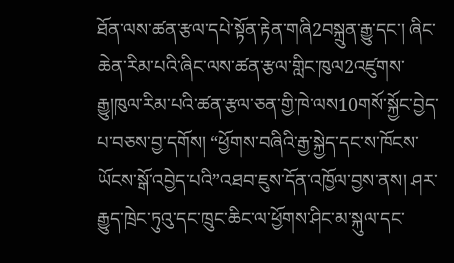ཐོན་ལས་ཚན་རྩལ་དཔེ་སྟོན་རྟེན་གཞི2བསྐྲུན་རྒྱུ་དང་། ཞིང་ཆེན་རིམ་པའི་ཞིང་ལས་ཚན་རྩལ་གླིང་ཁུལ2འཛུགས་རྒྱུ།ཁུལ་རིམ་པའི་ཚན་རྩལ་ཅན་གྱི་ཁེ་ལས10གསོ་སྐྱོང་བྱེད་པ་བཅས་བྱ་དགོས། “ཕྱོགས་བཞིའི་རྒྱ་སྐྱེད་དང་ས་ཁོངས་ཡོངས་སྒོ་འབྱེད་པའི”འཐབ་ཇུས་དོན་འཁྱོལ་བྱས་ནས། ཤར་རྒྱུད་ཁྲེང་ཏུའུ་དང་ཁྲུང་ཆིང་ལ་ཕྱོགས་ཤིང་མ་སྐུལ་དང་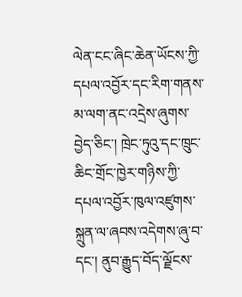ལེན་ངང་ཞིང་ཆེན་ཡོངས་ཀྱི་དཔལ་འབྱོར་དང་རིག་གནས་མ་ལག་ནང་འདྲེས་ཞུགས་བྱེད་ཅིང་། ཁྲེང་ཏུའུ་དང་ཁྲུང་ཆིང་གྲོང་ཁྱེར་གཉིས་ཀྱི་དཔལ་འབྱོར་ཁུལ་འཛུགས་སྐྲུན་ལ་ཞབས་འདེགས་ཞུ་བ་དང་། ནུབ་རྒྱུད་བོད་ལྗོངས་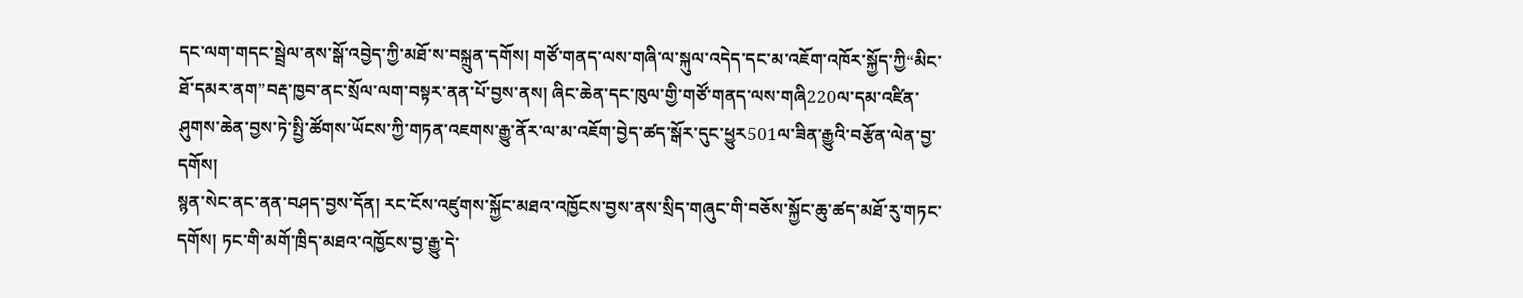དང་ལག་གདང་སྦྲེལ་ནས་སྒོ་འབྱེད་ཀྱི་མཐོ་ས་བསྐྲུན་དགོས། གཙོ་གནད་ལས་གཞི་ལ་སྐུལ་འདེད་དང་མ་འཇོག་འཁོར་སྐྱོད་ཀྱི“མིང་ཐོ་དམར་ནག”བརྡ་ཁྱབ་ནང་སྲོལ་ལག་བསྟར་ནན་པོ་བྱས་ནས། ཞིང་ཆེན་དང་ཁུལ་གྱི་གཙོ་གནད་ལས་གཞི220ལ་དམ་འཛིན་ཤུགས་ཆེན་བྱས་ཏེ་སྤྱི་ཚོགས་ཡོངས་ཀྱི་གཏན་འཇགས་རྒྱུ་ནོར་ལ་མ་འཇོག་བྱེད་ཚད་སྒོར་དུང་ཕྱུར501ལ་ཟིན་རྒྱུའི་བརྩོན་ལེན་བྱ་དགོས།
སྙན་སེང་ནང་ནན་བཤད་བྱས་དོན། རང་ངོས་འཛུགས་སྐྱོང་མཐའ་འཁྱོངས་བྱས་ནས་སྲིད་གཞུང་གི་བཅོས་སྐྱོང་ཆུ་ཚད་མཐོ་རུ་གཏང་དགོས། ཏང་གི་མགོ་ཁྲིད་མཐའ་འཁྱོངས་བྱ་རྒྱུ་དེ་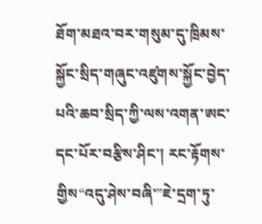ཐོག་མཐའ་བར་གསུམ་དུ་ཁྲིམས་སྐྱོང་སྲིད་གཞུང་འཛུགས་སྐྱོང་བྱེད་པའི་ཆབ་སྲིད་ཀྱི་ལས་འགན་ཨང་དང་པོར་བརྩིས་ཤིང་། རང་རྟོགས་གྱིས“འདུ་ཤེས་བཞི་”ཇེ་དྲག་ཏུ་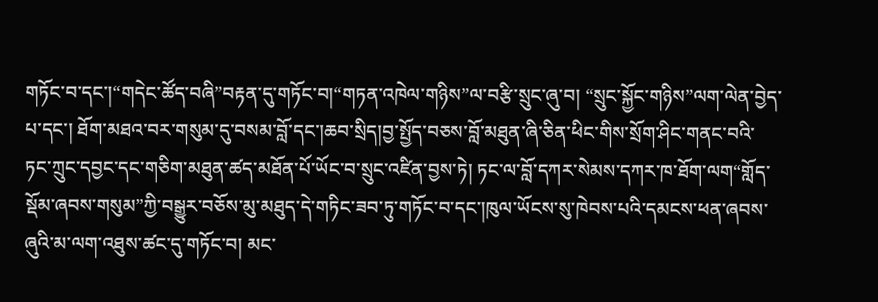གཏོང་བ་དང་།“གདེང་ཚོད་བཞི”བརྟན་དུ་གཏོང་བ།“གཏན་འཁེལ་གཉིས”ལ་བརྩི་སྲུང་ཞུ་བ། “སྲུང་སྐྱོང་གཉིས”ལག་ལེན་བྱེད་པ་དང་། ཐོག་མཐའ་བར་གསུམ་དུ་བསམ་བློ་དང་།ཆབ་སྲིད།བྱ་སྤྱོད་བཅས་བློ་མཐུན་ཞི་ཅིན་ཕིང་གིས་སྲོག་ཤིང་གནང་བའི་ཏང་ཀྲུང་དབྱང་དང་གཅིག་མཐུན་ཚད་མཐོན་པོ་ཡོང་བ་སྲུང་འཛིན་བྱས་ཏེ། ཏང་ལ་བློ་དཀར་སེམས་དཀར་ཁ་ཐོག་ལག“གློད་སྡོམ་ཞབས་གསུམ”ཀྱི་བསྒྱུར་བཅོས་མུ་མཐུད་དེ་གཏིང་ཟབ་ཏུ་གཏོང་བ་དང་།ཁུལ་ཡོངས་སུ་ཁེབས་པའི་དམངས་ཕན་ཞབས་ཞུའི་མ་ལག་འཐུས་ཚང་དུ་གཏོང་བ། མང་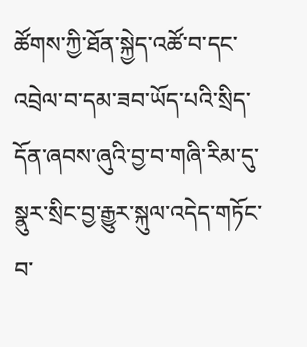ཚོགས་ཀྱི་ཐོན་སྐྱེད་འཚོ་བ་དང་འབྲེལ་བ་དམ་ཟབ་ཡོད་པའི་སྲིད་དོན་ཞབས་ཞུའི་བྱ་བ་གཞི་རིམ་དུ་སྣུར་སྲིང་བྱ་རྒྱུར་སྐུལ་འདེད་གཏོང་བ་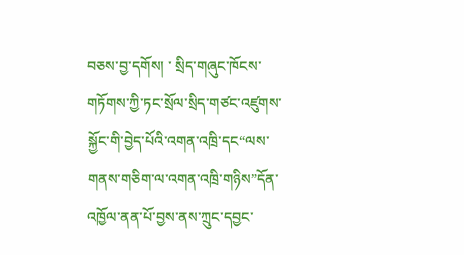བཅས་བྱ་དགོས། ་ སྲིད་གཞུང་ཁོངས་གཏོགས་ཀྱི་ཏང་སྲོལ་སྲིད་གཙང་འཛུགས་སྐྱོང་གི་བྱེད་པོའི་འགན་འཁྲི་དང“ལས་གནས་གཅིག་ལ་འགན་འཁྲི་གཉིས”དོན་འཁྱོལ་ནན་པོ་བྱས་ནས་ཀྲུང་དབྱང་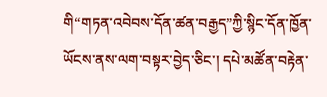གི“གཏན་འབེབས་དོན་ཚན་བརྒྱད”ཀྱི་སྙིང་དོན་ཁྱོན་ཡོངས་ནས་ལག་བསྟར་བྱེད་ཅིང་། དཔེ་མཚོན་བརྟེན་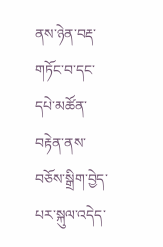ནས་ཉེན་བརྡ་གཏོང་བ་དང་དཔེ་མཚོན་བརྟེན་ནས་བཅོས་སྒྲིག་བྱེད་པར་སྐུལ་འདེད་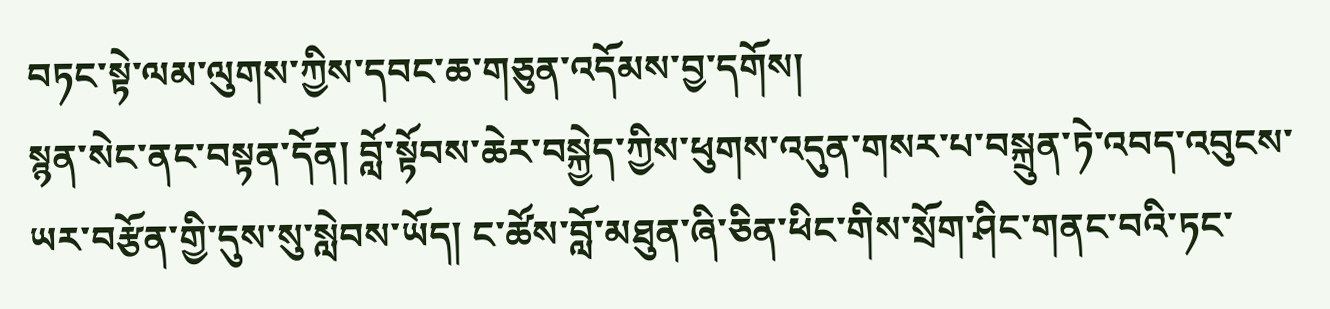བཏང་སྟེ་ལམ་ལུགས་ཀྱིས་དབང་ཆ་གཅུན་འདོམས་བྱ་དགོས།
སྙན་སེང་ནང་བསྟན་དོན། བློ་སྟོབས་ཆེར་བསྐྱེད་ཀྱིས་ཕུགས་འདུན་གསར་པ་བསྐྲུན་ཏེ་འབད་འབུངས་ཡར་བརྩོན་གྱི་དུས་སུ་སླེབས་ཡོད། ང་ཚོས་བློ་མཐུན་ཞི་ཅིན་ཕིང་གིས་སྲོག་ཤིང་གནང་བའི་ཏང་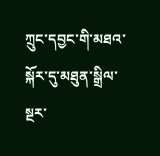ཀྲུང་དབྱང་གི་མཐའ་སྐོར་དུ་མཐུན་སྒྲིལ་སྔར་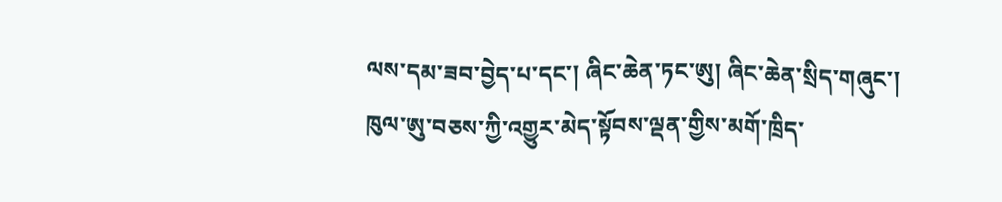ལས་དམ་ཟབ་བྱེད་པ་དང་། ཞིང་ཆེན་ཏང་ཨུ། ཞིང་ཆེན་སྲིད་གཞུང་། ཁུལ་ཨུ་བཅས་ཀྱི་འགྱུར་མེད་སྟོབས་ལྡན་གྱིས་མགོ་ཁྲིད་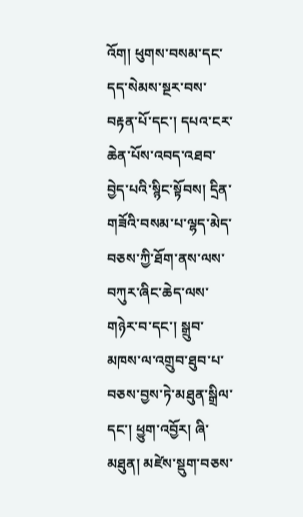འོག། ཕུགས་བསམ་དང་དད་སེམས་སྔར་བས་བརྟན་པོ་དང་། དཔའ་ངར་ཆེན་པོས་འབད་འཐབ་བྱེད་པའི་སྙིང་སྟོབས། དྲིན་གཟོའི་བསམ་པ་ལྷད་མེད་བཅས་ཀྱི་ཐོག་ནས་ལས་བཀུར་ཞིང་ཆེད་ལས་གཉེར་བ་དང་། སྒྲུབ་མཁས་ལ་འགྲུབ་ཐུབ་པ་བཅས་བྱས་ཏེ་མཐུན་སྒྲིལ་དང་། ཕྱུག་འབྱོར། ཞི་མཐུན། མཛེས་སྡུག་བཅས་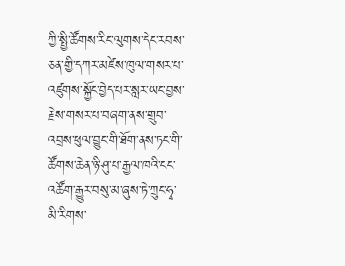ཀྱི་སྤྱི་ཚོགས་རིང་ལུགས་དེང་རབས་ཅན་གྱི་དཀར་མཛེས་ཁུལ་གསར་པ་འཛུགས་སྐྱོང་བྱེད་པར་སླར་ཡང་བྱས་རྗེས་གསར་པ་བཞག་ནས་གྲུབ་འབྲས་ཕུལ་བྱུང་གི་ཐོག་ནས་ཏང་གི་ཚོགས་ཆེན་ཉི་ཤུ་པ་རྒྱལ་ཁའི་ངང་འཚོག་རྒྱུར་བསུ་མ་ཞུས་ཏེ་ཀྲུང་ཧྭ་མི་རིགས་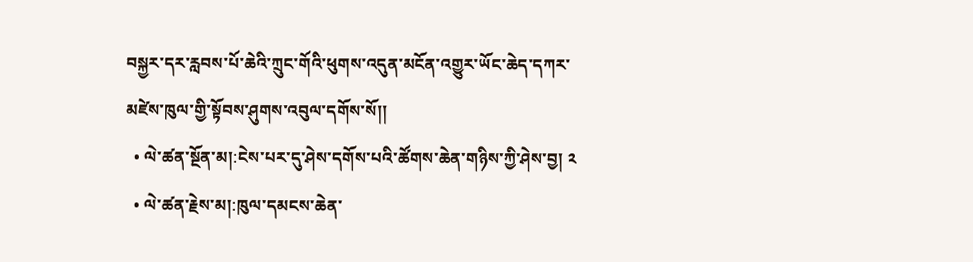བསྐྱར་དར་རླབས་པོ་ཆེའི་ཀྲུང་གོའི་ཕུགས་འདུན་མངོན་འགྱུར་ཡོང་ཆེད་དཀར་མཛེས་ཁུལ་གྱི་སྟོབས་ཤུགས་འབུལ་དགོས་སོ།།
  • ལེ་ཚན་སྔོན་མ།:ངེས་པར་དུ་ཤེས་དགོས་པའི་ཚོགས་ཆེན་གཉིས་ཀྱི་ཤེས་བྱ། ༢
  • ལེ་ཚན་རྗེས་མ།:ཁུལ་དམངས་ཆེན་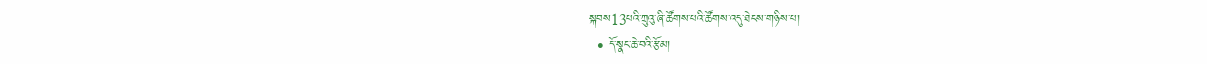སྐབས13པའི་ཀྲུའུ་ཞི་ཚོགས་པའི་ཚོགས་འདུ་ཐེངས་གཉིས་པ།
  • དོ་སྣང་ཆེ་བའི་རྩོམ།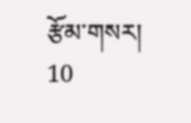རྩོམ་གསར། 10